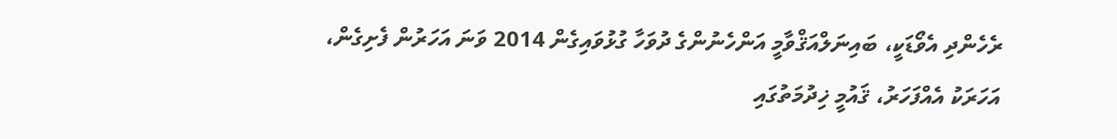ރެހެންދި އެވޯޑަކީ، ބައިނަލްއަޤްވާމީ އަންހެނުންގެ ދުވަހާ ގުޅުވައިގެން 2014 ވަނަ އަހަރުން ފެށިގެން، އަހަރަކު އެއްފަހަރު، ޤައުމީ ޚިދުމަތުގައި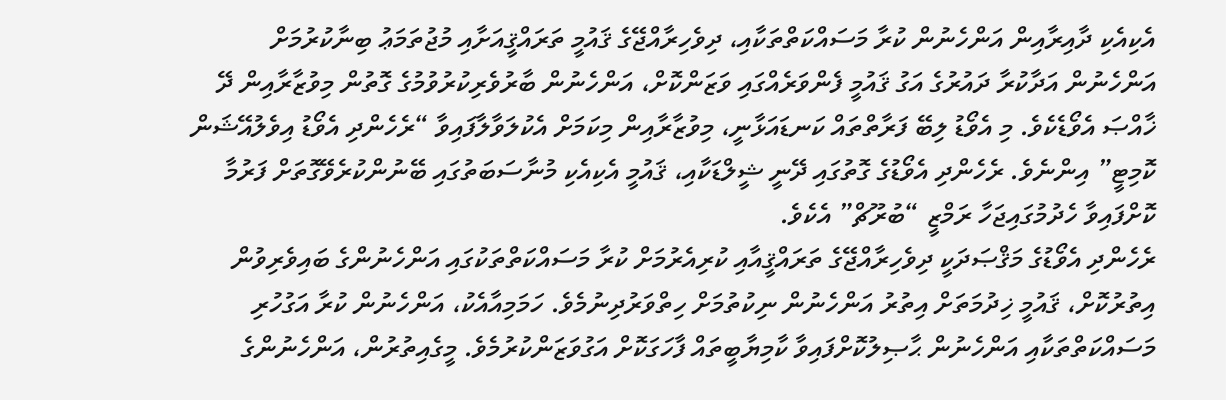އެކިއެކި ދާއިރާއިން އަންހެނުން ކުރާ މަސައްކަތްތަކާއި، ދިވެހިރާއްޖޭގެ ޤައުމީ ތަރައްޤީއަށާއި މުޖުތަމަޢު ބިނާކުރުމަށް އަންހެނުން އަދާކުރާ ދައުރުގެ އަގު ޤައުމީ ފެންވަރެއްގައި ވަޒަންކޮށް، އަންހެނުން ބާރުވެރިކުރުވުމުގެ ގޮތުން މިވުޒާރާއިން ދޭ ޚާއްޞަ އެވޯޑެކެވެ. މި އެވޯޑު ލިބޭ ފަރާތްތައް ކަނޑައަޅާނީ، މިވުޒާރާއިން މިކަމަށް އެކުލަވާލާފައިވާ “ރެހެންދި އެވޯޑު އިވެލުއޭޝަން ކޮމިޓީ” އިންނެވެ. ރެހެންދި އެވޯޑުގެ ގޮތުގައި ދޭނީ ޝީލްޑަކާއި، ޤައުމީ އެކިއެކި މުނާސަބަތުގައި ބޭނުންކުރެވޭގޮތަށް ފަރުމާ ކޮށްފައިވާ ހެދުމުގައިޖަހާ ރަމްޒީ “ބުރޫޗް” އެކެވެ.
ރެހެންދި އެވޯޑުގެ މަޤްޞަދަކީ ދިވެހިރާއްޖޭގެ ތަރައްޤީއާއި ކުރިއެރުމަށް ކުރާ މަސައްކަތްތަކުގައި އަންހެނުންގެ ބައިވެރިވުން އިތުރުކޮށް، ޤައުމީ ޚިދުމަތަށް އިތުރު އަންހެނުން ނިކުތުމަށް ހިތްވަރުދިނުމެވެ. ހަމަމިއާއެކު، އަންހެނުން ކުރާ އަގުހުރި މަސައްކަތްތަކާއި އަންހެނުން ޙާޞިލުކޮށްފައިވާ ކާމިޔާބީތައް ފާހަގަކޮށް އަގުވަޒަންކުރުމެވެ. މީގެއިތުރުން، އަންހެނުންގެ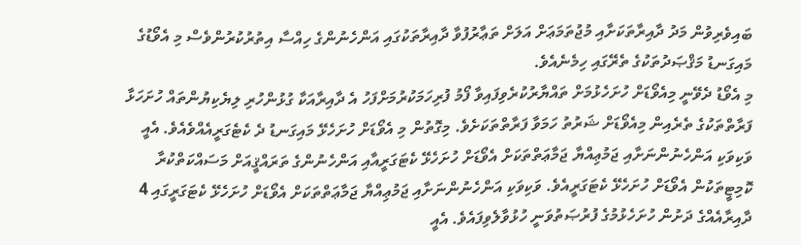ބައިވެރިވުން މަދު ދާއިރާތަކަށާއި މުޖުތަމަޢަށް އަލަށް ތަޢާރުފުވާ ދާއިރާތަކުގައި އަންހެނުންގެ ހިއްސާ އިތުރުކުރުންވެސް މި އެވޯޑުގެ މައިގަނޑު މަޤްޞަދުތަކުގެ ތެރޭގައި ހިމެނެއެވެ.
މި އެވޯޑު ދެވޭނީ މިއެވޯޑަށް ހުށަހެޅުމަށް ތައްޔާރުކުރެވިފައިވާ ފޯމު ފުރިހަމަކުރުމަށްފަހު އެ ދާއިރާއަކާ ގުޅުންހުރި ލިޔެކިޔުންތައް ހުށަހަޅާ ފަރާތްތަކުގެ ތެރެއިން މިއެވޯޑަށް ޝަރުތު ހަމަވާ ފަރާތްތަކަށެވެ. މިގޮތުން މި އެވޯޑަށް ހުށަހެޅޭ މައިގަނޑު ދެ ކެޓެގަރީއެއްވެއެވެ. އެއީ ވަކިވަކި އަންހެނުންނަށާއި ޖަމުޢިއްޔާ ޖަމާޢަތްތަކަށް އެވޯޑަށް ހުށަހެޅޭ ކެޓަގަރީއާއި އަންހެނުންގެ ތަރައްޤީއަށް މަސައްކަތްކުރާ ކޮމިޓީތަކުން އެވޯޑަށް ހުށަހެޅޭ ކެޓަގަރީއެވެ. ވަކިވަކި އަންހެނުންނަށާއި ޖަމުޢިއްޔާ ޖަމާޢަތްތަކަށް އެވޯޑަށް ހުށަހެޅޭ ކެޓަގަރީގައި 4 ދާއިރާއެއްގެ ދަށުން ހުށަހެޅުމުގެ ފުރުޞަތުވަނީ ހުޅުވާލެވިފައެވެ. އެއީ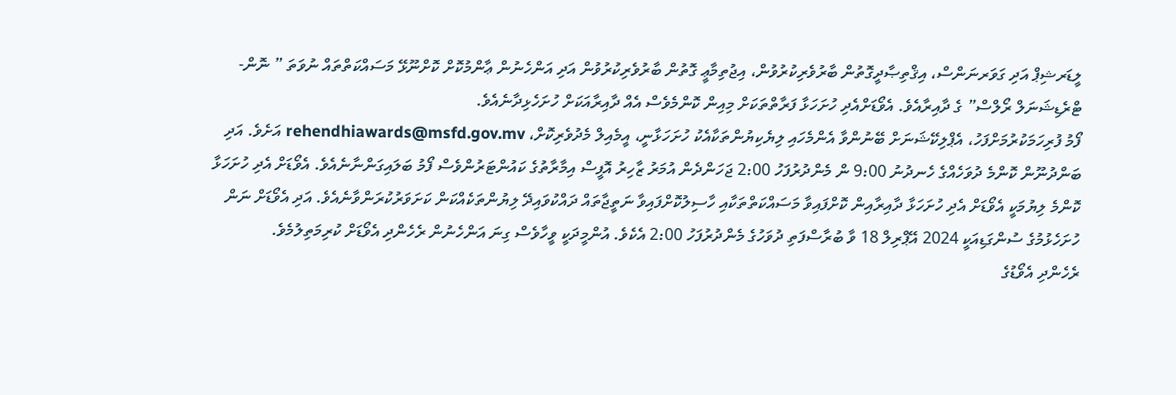ލީޑަރޝިޕް އަދި ގަވަރނަންސް، އިޤްތިޞާދީގޮތުން ބާރުވެރިކުރުވުން، އިޖުތިމާޢީ ގޮތުން ބާރުވެރިކުރުވުން އަދި އަންހެނުން ޢާންމުކޮށް ކޮށްނޫޅޭ މަސައްކަތްތައް ނުވަތަ ” ނޮން- ޓްރެޑިޝަނަލް ރޯލްސް” ގެ ދާއިރާއެވެ. އެވޯޑަށްއެދި ހުށަހަޅާ ފަރާތްތަކަށް މިއިން ކޮންމެވެސް އެއް ދާއިރާއަކަށް ހުށަހެޅިދާނެއެވެ.
ފޯމު ފުރިހަމަކުރުމަށްފަހު، އެޕްލިކޭޝަނަށް ބޭނުންވާ އެންމެހައި ލިޔެކިޔުންތަކާއެކު ހުށަހަޅާނީ، އީމެއިލް މެދުވެރިކޮށް، rehendhiawards@msfd.gov.mv އަށެވެ. އަދި ބަންދުނޫން ކޮންމެ ދުވަހެއްގެ ހެނދުނު 9:00 ން މެންދުރުފަހު 2:00 ޖަހަންދެން އުމަރު ޒާހިރު އޮފީސް އިމާރާތުގެ ކައުންޓަރުންވެސް ފޯމު ބަލައިގަންނާނެއެވެ. އެވޯޑަށް އެދި ހުށަހަޅާ ކޮންމެ ލިޔުމަކީ އެވޯޑަށް އެދި ހުށަހަޅާ ދާއިރާއިން ކޮށްފައިވާ މަސައްކަތްތަކާއި ހާސިލުކޮށްފައިވާ ނަތީޖާތައް ދައްކުވައިދޭ ލިޔުންތަކެއްކަން ކަށަވަރުކުރަންވާނެއެވެ. އަދި އެވޯޑަށް ނަން ހުށަހެޅުމުގެ ސުންގަޑިއަކީ 2024 އޭޕްރިލް 18 ވާ ބުރާސްފަތި ދުވަހުގެ މެންދުރުފަހު 2:00 އެކެވެ. އުންމީދަކީ ވީހާވެސް ގިނަ އަންހެނުން ރެހެންދި އެވޯޑަށް ކުރިމަތިލުމެވެ.
ރެހެންދި އެވޯޑުގެ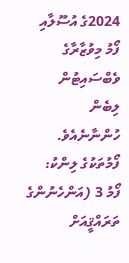2024ގެ އުސޫލާއި ފޯމު މިވުޒާރާގެ ވެބްސައިޓުން ލިބެން ހުންނާނެއެވެ.
ފޯމުތަކުގެ ލިންކު:
ފޯމު 3 (އަންހެނުންގެ ތަރައްޤީއަށް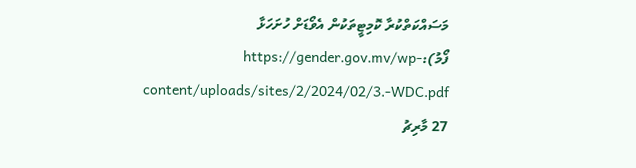މަސައްކަތްކުރާ ކޮމިޓީތަކުން އެވޯޑަށް ހުށަހަޅާ ފޯމު):https://gender.gov.mv/wp- content/uploads/sites/2/2024/02/3.-WDC.pdf
27 މާރިޗު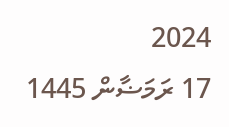2024
17 ރަމަޟާން 1445